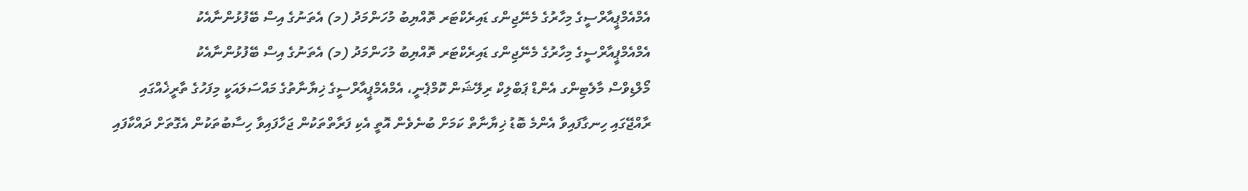އެމްއެމްޕީއާރްސީގެ މިހާރުގެ މެނޭޖިންގ ޑައިރެކްޓަރ ތޮއްޔިބު މުހަންމަދު (މ) އެތަނުގެ އިސް ބޭފުޅުންނާއެކު
އެމްއެމްޕީއާރްސީގެ މިހާރުގެ މެނޭޖިންގ ޑައިރެކްޓަރ ތޮއްޔިބު މުހަންމަދު (މ) އެތަނުގެ އިސް ބޭފުޅުންނާއެކު
މޯލްޑިވްސް މާލެޓިންގ އެންޑް ޕަބްލިކް ރިލޭޝަން ކޮމްޕެނީ، އެމްއެމްޕީއާރްސީގެ ޚިޔާނާތުގެ މައްސަލައަކީ މިފަހުގެ ތާރީޚެއްގައި ރާއްޖޭގައި ހިނގާފައިވާ އެންމެ ބޮޑު ޚިޔާނާތް ކަމަށް ބުނެވެން އޮތީ އެކި ފަރާތްތަކުން ޖަހާފައިވާ ހިސާބުތަކުން އެގޮތަށް ދައްކާފައި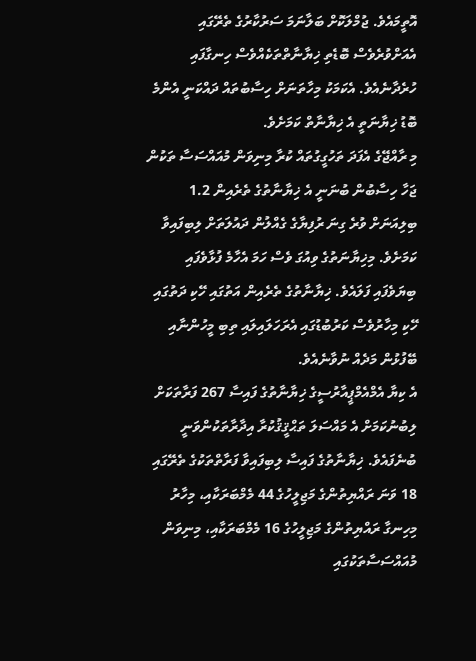އޮތީމައެވެ. ޖުމްލަކޮށް ބަލާނަމަ ސަރުކާރުގެ ތެރޭގައި އެއަށްވުރެވެސް ބޮޑެތި ޚިޔާނާތްތަކެއްވެސް ހިނގާފައި ހުރެދާނެއެވެ. އެކަމަކު މިހާތަނަށް ހިސާބުތައް ދައްކަނީ އެންމެ ބޮޑު ޚިޔާނަތީ އެ ޚިޔާނާތް ކަމަށެވެ.
މި ރާއްޖޭގެ އެފަދަ ތަހުގީގުތައް ކުރާ މިނިވަން މުއައްސަސާ ތަކުން ޖަހާ ހިސާބުން ބުނަނީ އެ ޚިޔާނާތުގެ ތެރެއިން 1.2 ބިލިއަނަށް ވުރެ ގިނަ ރުފިޔާގެ ގެއްލުން ދައުލަތަށް ލިބިފައިވާ ކަމަށެވެ. މިޚިޔާނަތުގެ ވިއުގަ ވެސް ހަމަ އެހާމެ ފުޅާވެފައި ބިޔަވެފައި ފަލައެވެ. ޚިޔާނާތުގެ ތެރެއިން އަތުގައި ހޭކި ދަތުގައި ހޭކި މިހާރުވެސް ކަރުބުޑުގައި އެރަހަލައިލައި ތިބި މީހުންނާއި ބޭފުޅުން މަދެއް ނުވާނެއެވެ.
އެ ކިޔާ އެމްއެމްޕީއާރުސީގެ ޚިޔާނާތުގެ ފައިސާ 267 ފަރާތަކަށް ލިބުނުކަމަށް އެ މައްސަލަ ތަޙްޤީޤުކުރާ އިދާރާތަކުންވަނީ ބުނެފައެވެ. ޚިޔާނާތުގެ ފައިސާ ލިބިފައިވާ ފަރާތްތަކުގެ ތެރޭގައި 18 ވަނަ ރައްޔިތުންގެ މަޖިލީހުގެ 44 މެމްބަރަކާއި، މިހާރު މިހިނގާ ރައްޔިތުންގެ މަޖިލީހުގެ 16 މެމްބަރަކާއި، މިނިވަން މުއައްސަސާތަކުގައި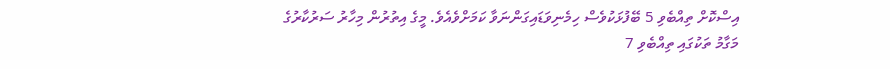އިސްކޮށް ތިއްބެވި 5 ބޭފުޅަކުވެސް ހިމެނިވަޑައިގަންނަވާ ކަމަށްވެއެވެ. މީގެ އިތުރުން މިހާރު ސަރުކާރުގެ މަގާމު ތަކުގައި ތިއްބެވި 7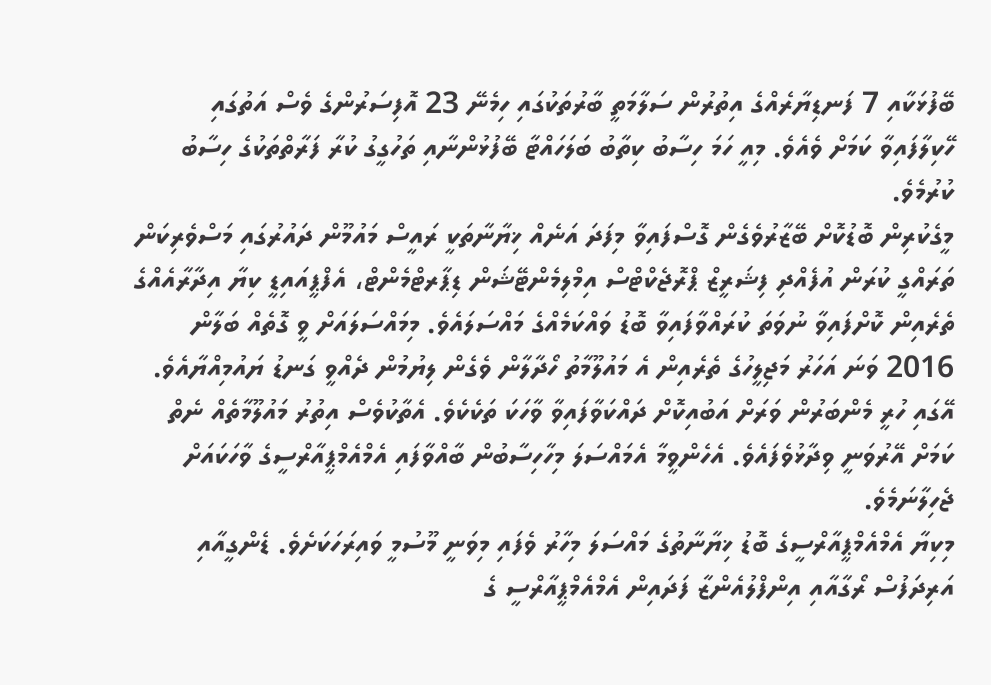ބޭފުޅަކާއި 7 ފަނޑިޔާރެއްގެ އިތުރުން ސަލާމަތީ ބާރުތަކުގައި ހިމެނޭ 23 އޮފިސަރުންގެ ވެސް އަތުގައި ހޭކިލާފައިވާ ކަމަށް ވެއެވެ. މިއީ ހަމަ ހިސާބު ކިތާބު ބަލަހައްޓާ ބޭފުޅުންނާއި ތަހުގީގު ކުރާ ފަރާތްތަކުގެ ހިސާބު ކުރުމެވެ.
މީގެކުރިން ބޮޑުކޮށް ބޭޒާރުވެގެން ގޮސްފައިވާ މިފަދަ އަނެއް ޚިޔާނާތަކީ ރައީސް މައުމޫން ދައުރުގައި މަސްވެރިކަން ތަރައްގީ ކުރަން އުފެއްދި ފިޝަރީޒް ޕްރޮޖެކްޓްސް އިމްލިމެންޓޭޝަން ޑިޕާރޓްމެންޓް، އެފްޕީއައިޑީ ކިޔާ އިދާރާއެއްގެ ތެރެއިން ކޮށްފައިވާ ނުވަތަ ކުރައްވާފައިވާ ބޮޑު ވައްކަމެއްގެ މައްސަލައެވެ. މިމައްސަލައަށް ވީ ގޮތެއް ބަލާން 2016 ވަނަ އަހަރު މަޖިލީހުގެ ތެރެއިން އެ މައުލޫމާތު ހޯދާލާން ވެގެން ލިޔުމުން ދެއްވީ ގަނޑު ޔައުމިއްޔާއެވެ. އޭގައި ހުރީ މެންބަރުން ވަރަށް އަބުއިކޮށް ދައްކަވާފައިވާ ވާހަކަ ތަކެކެވެ. އެތާކުވެސް އިތުރު މައުލޫމާތެއް ނެތް ކަމަށް އޭރުވަނީ ވިދާޅުވެފައެވެ. އެހެންވީމާ އެމައްސަލަ މިހާހިސާބުން ބާއްވާފައި އެމްއެމްޕީއާރްސީގެ ވާހަކައަށް ޖެހިލާނަމެވެ.
މިކިޔާ އެމްއެމްޕީއާރްސީގެ ބޮޑު ޚިޔާނާތުގެ މައްސަލަ މިހާރު ވެފައި މިވަނީ މޫސުމީ ވައިރަހަކަށެވެ. ޑެންގީއާއި އަރިދަފުސް ރޯގާއާއި އިންފްލުއެންޒާ ފަދައިން އެމްއެމްޕީއާރްސީ ގެ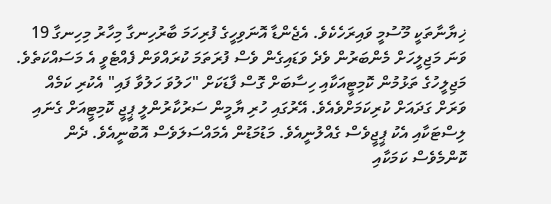ޚިޔާނާތަކީ މޫސުމީ ވައިރަހެކެވެ. އެޖެންޑާ އޮނަވިހީގެ ފުރިހަމަ ބާރުހިނގާ މިހާރު މިހިނގާ 19 ވަނަ މަޖިލީހަށް މެންބަރުން ވެދެ ވަޑައިގެން ވެސް ފުރަތަމަ ކުރައްވަން ފެއްޓެވީ އެ މަސައްކަތެވެ. މަޖިލީހުގެ ތަޅުމުން ކޮމިޓީއަކާއި ހިސާބަށް ގޮސް ފާޑަކަށް "ހަލުވަ ހަލުވާ ފައި" އެކުރި ކަމެއް ވަރަށް ގަދައަށް ކުރިކަމަށްވެއެވެ. އޭރުގައި ހުރި ޔާމީން ސަރުކާރުންލީ ޕީޖީ ކޮމިޓީއަށް ގެނައި ލިސްޓަކާއި އެކު ޕީޖީވެސް ގެއްލުނީއެވެ. މަޑުމަޑުން އެމައްސަލަވެސް އޮބުނީއެވެ. ދެން ކޮންމެވެސް ކަމަކާއި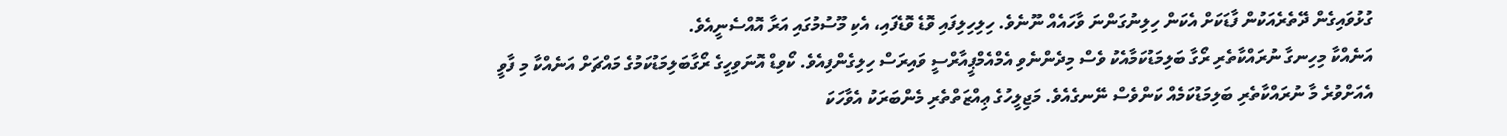ގުޅުވައިގެން ދޭތެރެއަކުން ފާޑަކަށް އެކަން ހިލިނުގަންނަ ވާހައެއް ނޫނެވެ. ހިލިހިލިފައި ވޮޑެ ވޮޑެފައި، އެކި މޫސުމުގައި އަރާ އޮއްސެނީއެވެ.
އަނެއްކާ މިހިނގާ ނުރައްކާތެރި ރޯގާ ބަލިމަޑުކަމާއެކު ވެސް މިދެންނެވި އެމްއެމްޕީއާރްސީ ވައިރަސް ހިލިގެންފިއެވެ. ކޯވިޑް އޮނަވިހީގެ ރޯގާބަލިމަޑުކަމުގެ މައްޗަށް އަނެއްކާ މި ފާވީ އެއަށްވުރެ މާ ނުރައްކާތެރި ބަލިމަޑުކަމެއް ކަންވެސް ނޭނގެއެވެ. މަޖިލީހުގެ ޢިއްޒަތްތެރި މެންބަރަކު އެވާހަކަ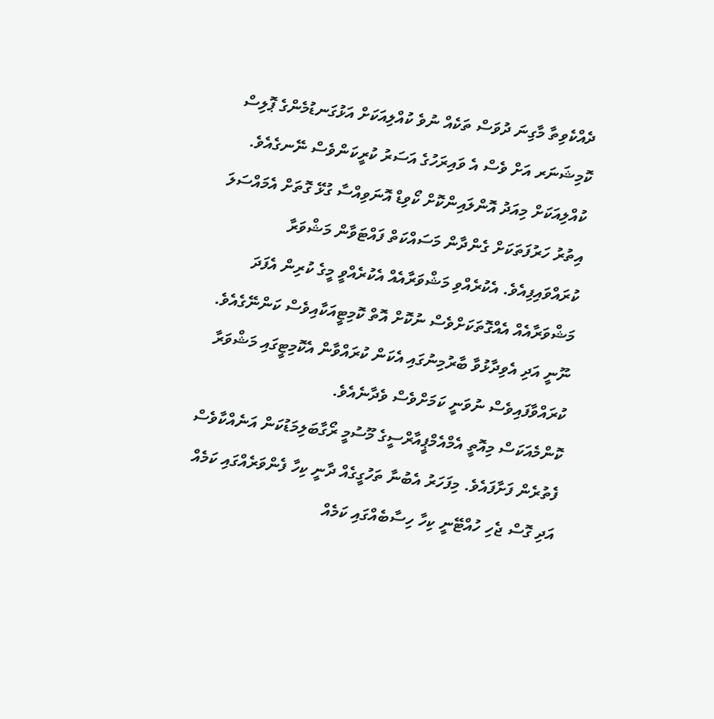ދެއްކެވިތާ މާގިނަ ދުވަސް ތަކެއް ނުވެ ކުއްލިއަކަށް އަޅުގަނޑުމެންގެ ޕޮލިސް ކޮމިޝަނަރ އަށް ވެސް އެ ވައިރަހުގެ އަސަރު ކުރީކަންވެސް ނޭނގެއެވެ. ކުއްލިއަކަށް މިއަދު އޮންލައިންކޮށް ކޯވިޑް އޮނަވިއްސާ ގުޅޭ ގޮތަށް އެމައްސަލަ އިތުރު ހަރުފަތަކަށް ގެންދާން މަސައްކަތް ފައްޓަވާން މަޝްވަރާ ކުރައްވައިފިއެވެ. އެކުރެއްވި މަޝްވަރާއެއް އެކުރެއްވީ މީގެ ކުރިން އެފަދަ މަޝްވަރާއެއް އެއްގޮތަކަށްވެސް ނުކޮށް އޮތް ކޮމިޓީއަކާއިވެސް ކަންނޭގެއެވެ. ނޫނީ އަދި އެވިދާޅުވާ ބާރުމިނުގައި އެކަން ކުރައްވާން އެކޮމިޓީގައި މަޝްވަރާ ކުރައްވާފައިވެސް ނުވަނީ ކަމަށްވެސް ވެދާނެއެވެ.
ކޮންމެއަކަސް މިއޮތީ އެމްއެމްޕީއާރްސީގެ މޫސުމީ ރޯގާބަލިމަޑުކަން އަނެއްކާވެސް ފެތުރެން ފަށާފައެވެ. މިފަހަރު އެބުނާ ތަހުގީގެއް ދާނީ ކިހާ ފެންވަރެއްގައި ކަމެއް އަދި ގޮސް ޖެހި ހުއްޓޭނީ ކިހާ ހިސާބެއްގައި ކަމެއް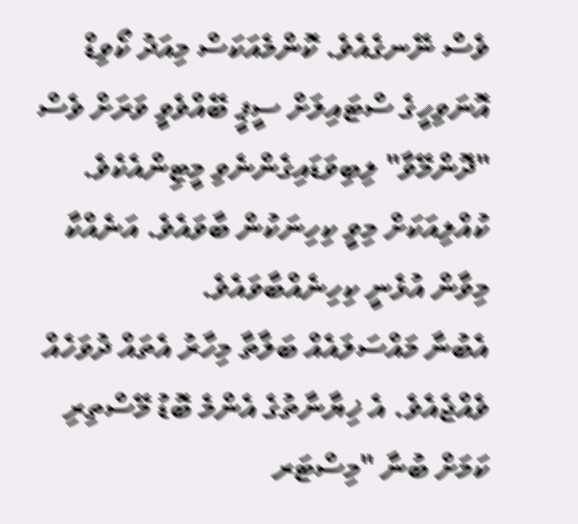ވެސް ނޭނގެއެވެ. ކޮންމެއަކަސް މިއަދު ކޯވިޑް އޮނަވިހީގެ ސްޓައިލަށް ސީޕީ ބޭއްވެވީ ވަރަށް ވެސް "ދޮންމޭވާ" ލިބިވަޑައިގެންނެވި މީޓިންއެކެވެ. ކުއްލިއަކަށް މިވީ ކިހިނަކުން ބާވައެވެ. އަނެއްކާ މިވާން އުޅެނީ ކިހިނެއްބާވައެވެ.
އެބުނާ މައްސަލައެއް ބަލާތާ މިހާރު އެތައް ދުވަހެއް ވެއްޖެއެވެ. އެ ޚިޔާނާތުގެ އެންމެ ބޮޑު މޭސްތިރި ކަމަށް ބުނާ "މިސްޓަރ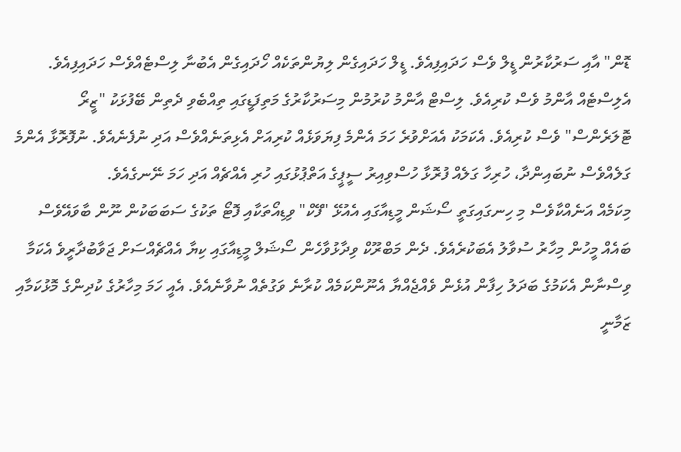ޑޮން" އާއި ސަރުކާރުން ޑީލް ވެސް ހަދައިފިއެވެ. ޑީލް ހަދައިގެން ލިޔުންތަކެއް ހޯދައިގެން އެބުނާ ލިސްޓެއްވެސް ހަދައިފިއެވެ. އެލިސްޓެއް އާންމު ވެސް ކުރިއެވެ. ލިސްޓް އާންމު ކުރުމުން މިސަރުކާރުގެ މަތިފަޑީގައި ތިއްބެވި ދެތިން ބޭފުޅަކު "ޒީރޯ ޓޮލަރެންސް" ވެސް ކުރިއެވެ. އެކަމަކު އެއަށްވުރެ ހަމަ އެންމެ ފިޔަވަޅެއް ކުރިއަށް އެޅިތަނެއްވެސް އަދި ނުފެނެއެވެ. ނުފޮރޮޅާ އެންމެ ގަލެއްވެސް ނުބައިންދާ، ހުރިހާ ގަލެއް ފުރޮޅާ ހުސްވިއިރު ސީޕީގެ އަތްޕުޅުގައި ހުރި އެއްޗެއް އަދި ހަމަ ނޭނގެއެވެ.
މިކަމެއް އަނެއްކާވެސް މި ހިނގައިގަތީ ސޯޝަން މީޑިއާގައި އެއުޅޭ "ފޭކް" ވިޑިއޯތަކާއި ފޮޓޯ ތަކުގެ ސަބަބަކުން ނޫން ބާވައޭވެސް ބައެއް މީހުން މިހާރު ސުވާލު އެބަކުރެއެވެ. ދެން މަބްރޫކް ވިދާޅުވާހެން ސޯޝަލް މީޑިއާގައި ކިޔާ އެއްޗެއްސަށް ޖަވާބުދާރީވެ އެކަމާ ވިސްނާން އެކަމުގެ ބަދަލު ހިފާން އުޅެން ވެއްޖެއްޔާ އެނޫންކަމެއް ކުރާނެ ވަގުތެއް ނުވާނެއެވެ. އެއީ ހަމަ މިހާރުގެ ކުދިންގެ މޮޅުކަމާއި ޒަމާނީ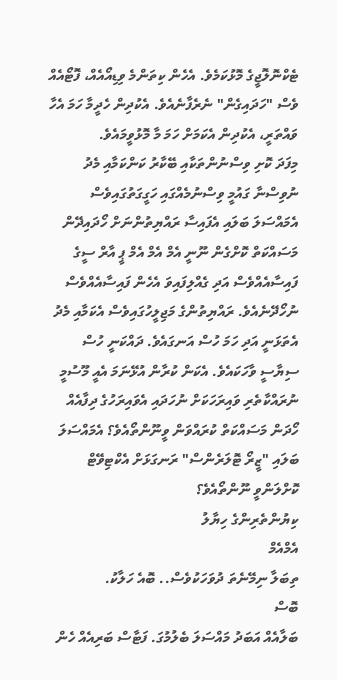ޓެކްނޮލޮޖީގެ މޮޅުކަމެވެ. އެހެން ކިތަންމެ ވިޑިއޯއެއް، ފޮޓޯއެއް ވެސް "ހަދައިގެން" ނެރެފާނެއެވެ. އެކުދިން ހެދީމާ ހަމަ އެހާ ވައްތަރީ، އެކުދިން އެކަމަށް ހަމަ މާ މޮޅުވީމައެވެ.
މިފަދަ ކޮށި ވިސްނުންތަކާއި ބޭކާރު ކަންކަމާއި މެދު ނުވިސްނާ ގައުމީ ވިސްނުމެއްގައި ހަގީގަތުގައިވެސް އެމައްސަލަ ބަލައި އެފައިސާ ރައްޔިތުންނަށް ހޯދައިދޭން މަސައްކަތް ކޮށްގެން ނޫނީ އެމް އެމް އެމް ޕީ އާރް ސީގެ ފައިސާއެއްވެސް އަދި ގެއްލިފައިވަ އެހެން ފައިސާއެއްވެސް ނުހޯދޭނެއެވެ. ރައްޔިތުންގެ މަޖިލީހުގައިވެސް އެކަމާއި މެދު އެތަޅަނީ އަދި ހަމަ ހުސް އަނގައެވެ. ދައްކަނީ ހުސް ސިޔާސީ ވާހަކައެވެ. އެކަން ކުރާން އުޅޭނަމަ އެއީ މޫސުމީ ނުރައްކާތެރި ވައިރަހަކަށް ނުހަދައި އެވައިރަހުގެ ދިފާއެއް ހޯދަން މަސައްކަތް ކުރައްވަން ވީނޫންތޯއެވެ؟ އެމައްސަލަ ބަލައި "ޒީރޯ ޓޮލަރެންސް" ރަނގަޅަށް އެކްޓިވޭޓް ކޮށްލަންވީ ނޫންތޯއެވެ؟
ކިޔުންތެރިންގެ ހިޔާލު
އެމްއެމް
ތިބަލާ ނިމޭނެތަ ދުވަހަކުވެސް.. ބޮއެ ހަލާކު.
ބޮސް
ބަލާއެއް އަބަދު މައްސަލަ ބެލުމުގަ. ފަޓާސް ބަރިއެއް ހެން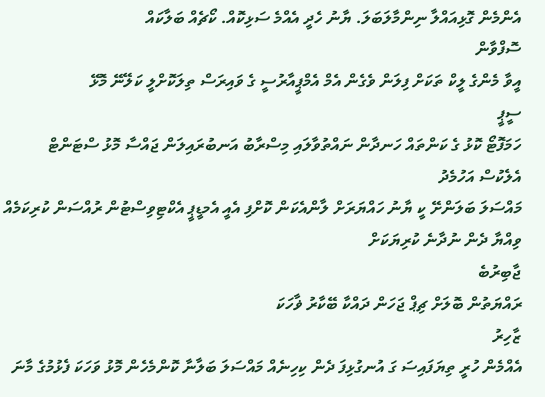އެންމެން ގޮޅިއައްލާ ނިންމާލަބަލަ. ޔާނު ހެދީ އެއްމެ ސަޅިކޮއް. ކޯޗެއް ބަލާކައް
ސޮފްވާން
އީވާ މެންގެ ލީކް ތަކަށް ފިލަން ވެގެން އެމް އެމްޕީއާރުސީ ގެ ވައިރަސް ތިލަކޮށްލީ ކަލޭނޭ މޮޅޭ
ސީޕީ
ހަމަފޮޓޯ ކޮޅު ގެ ކަންތައް ހަނދާން ނައްތުވާލައި މިސްރާބު އަނބުރައިލަން ޖައްސާ މޮޅު ސްޓަންޓް
އެލެކުސް އަހުމެދު
މައްސަލަ ބަލަންށޭ ކީ ޔާނު ހައްޔަރަށް ލާންއެކަން ކޮށްފި އެއީ އެމޑީޕީ އެކްޓިވިސްޓުން ރުއްސަން ކުރިކަމެއް ވިއްޔާ ދެން ނުދާނެ ކުރިޔަކަށް
ޖާބިރުބެ
ރައްޔަތުން ބޮލަށް ޗިޕް ޖަހަން ދައްކާ ބޭކާރު ޥާހަކަ
ޒާހިރު
އެއްމެން ހުރީ ތިޔަފައިސަ ގަ އުނގުޅިފަ ދެން ކިހިނެއް މައްސަލަ ބަލާނާ ކޮންމެހެން މޮޅު ވަހަކަ ފެޅުމުގެ މާނަ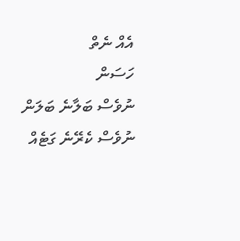އެއް ނެތް
ހަސަން
ނުވެސް ބަލާނެ ބަލަން ނުވެސް ކެރޭނެ ގަޓެއް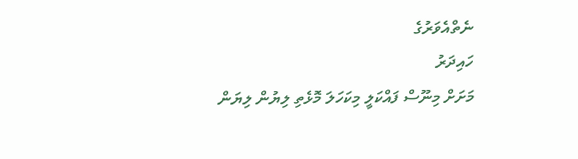ނެތްއެވަރުގެ
ހައިދަރު
މަށަށް މިނޫސް ފައްކަލީ މިކަހަލަ މޮޅެތި ލިޔުން ލިޔަން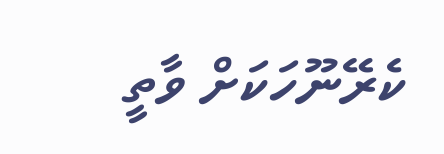ކެރޭނޫހަކަށް ވާތީ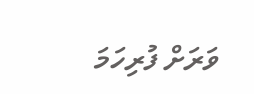ވަރަށް ފުރިހަމަ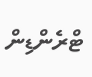ޓްރެންޑިން